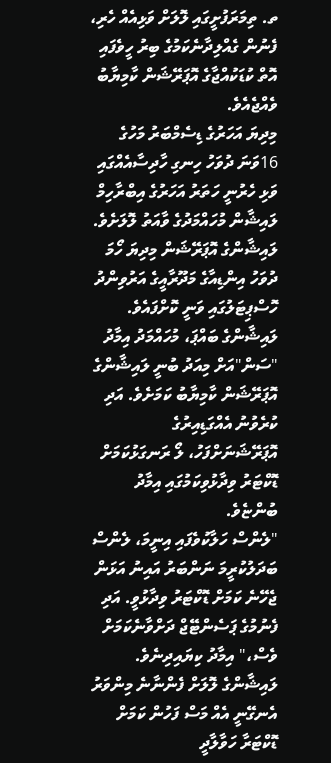ތ. ތިމަރަފުށީގައި ލޮލަށް ވަޅިއެއް ހެރި، ފެނުން ގެއްލިދާނެކަމުގެ ބިރު ހީވެފައި އޮތް ކުޑަކުއްޖާގެ އޮޕަރޭޝަން ކާމިޔާބު ވެއްޖެއެވެ.
މިދިޔަ އަހަރުގެ ޑިސެމްބަރު މަހުގެ 16ވަނަ ދުވަހު ހިނގި ހާދިސާއެއްގައި ވަޅި ހެރުނީ ހަތަރު އަހަރުގެ އިބްރާހިމް ލައިޝާން މުހައްމަދުގެ ވާއަތު ލޮލަށެވެ.
ލައިޝާންގެ އޮޕަރޭޝަން މިދިޔަ ހޯމަ ދުވަހު އިންޑިއާގެ މަދޫރާއީގެ އަރުވިންދު ހޮސްޕިޓަލުގައި ވަނީ ކޮށްފައެވެ.
ލައިޝާންގެ ބައްޕަ، މުހައްމަދު އިމާދު "ސަން"އަށް މިއަދު ބުނީ ލައިޝާންގެ އޮޕަރޭޝަން ކާމިޔާބު ކަމަށެވެ. އަދި ކުރެވުނު އެއްގަޑިއިރުގެ އޮޕަރޭޝަނަށްފަހު، ލޯ ރަނގަޅުކަމަށް ޑޮކްޓަރު ވިދާޅުވިކަމުގައި އިމާދު ބުންޏެވެ.
"ލެންސް ހަލާކުވެފައި އިނީމަ، ލެންސް ބަދަލުކުރީމަ ނަންބަރު އައިނު އަޅަން ޖެހޭނެ ކަމަށް ޑޮކްޓަރު ވިދާޅުވީ. އަދި ފެނުމުގެ ޕަސެންޓޭޖް ދަށްވާނެކަމަށް ވެސް،" އިމާދު ކިޔައިދިނެވެ.
ލައިޝާންގެ ލޮލަށް ފެންނާނެ މިންވަރު އެނގޭނީ އެއް މަސް ފަހުން ކަމަށް ޑޮކްޓަރާ ހަވާލާދީ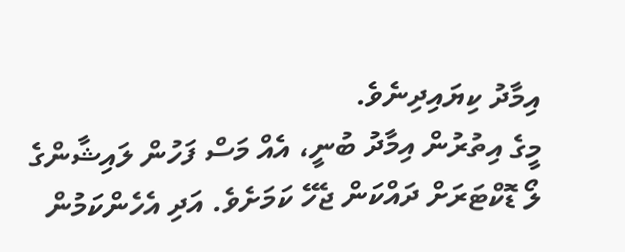އިމާދު ކިޔައިދިނެވެ.
މީގެ އިތުރުން އިމާދު ބުނީ، އެއް މަސް ފަހުން ލައިޝާންގެ ލޯ ޑޮކްޓަރަށް ދައްކަން ޖެހޭ ކަމަށެވެ. އަދި އެހެންކަމުން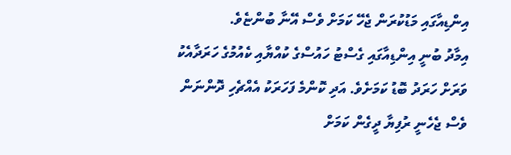އިންޑިއާގައި މަޑުކުރަން ޖެހޭ ކަމަށް ވެސް އޭނާ ބުންޏެވެ.
އިމާދު ބުނީ އިންޑިއާގައި ގެސްޓު ހައުސްގެ ކުއްޔާއި ކެއުމުގެ ހަރަދާއެކު ވަރަށް ހަރަދު ބޮޑު ކަމަށެވެ. އަދި ކޮންމެ ފަހަރަކު އެއްޗެހި ދޮންނަން ވެސް ޖެހެނީ ރުފިޔާ ދީގެން ކަމަށް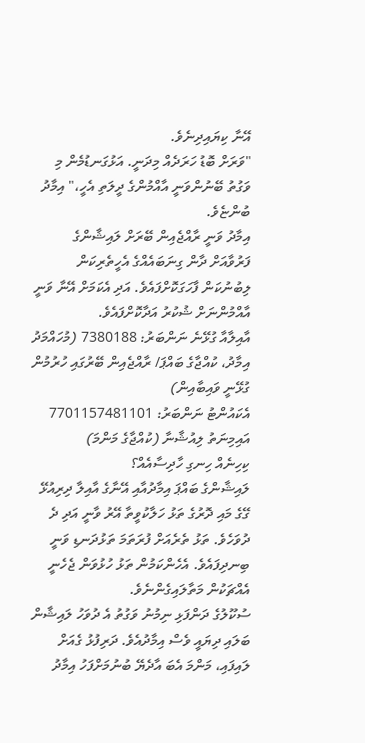އޭނާ ކިޔައިދިނެވެ.
"ވަރަށް ބޮޑު ހަރަދެއް މިދަނީ. އަޅުގަނޑުމެން މި ވަގުތު ބޭނުންވަނީ އާއްމުންގެ ދީލަތި އެހީ،" އިމާދު ބުންޏެވެ.
އިމާދު ވަނީ ރާއްޖެއިން ބޭރަށް ލައިޝާންގެ ފަރުވާއަށް ދާން ގިނަބައެއްގެ އެހީތެރިކަން ލިބުނުކަން ފާހަގަކޮށްފައެވެ. އަދި އެކަމަށް އޭނާ ވަނީ އާއްމުންނަށް ޝުކުރު އަދާކޮށްފައެވެ.
އާއިލާއާ ގުޅޭނެ ނަންބަރު: 7380188 (މުހައްމަދު އިމާދު، ކުއްޖާގެ ބައްޕަ/ ރާއްޖެއިން ބޭރުގައި ހުރުމުން ގުޅޭނީ ވައިބާއިން)
އެކައުންޓު ނަންބަރު: 7701157481101
އައިމިނަތު ލިއުޝާނާ (ކުއްޖާގެ މަންމަ)
ކިހިނެއް ހިނގި ހާދިސާއެއް؟
ލައިޝާންގެ ބައްޕަ އިމާދުއާއި އޭނާގެ އާއިލާ ދިރިއުޅޭ ގޭގެ މައި ދޮރުގެ ތަޅު ހަލާކުވީތާ އޭރު ވާނީ އަދި ދެ ދުވަހެވެ. ތަޅު ތެރެއަށް ފުރަތަމަ ތަޅުދަނޑި ވަނީ ބިނދިފައެވެ. އެހެންކަމުން ތަޅު ހުޅުވަން ޖެހެނީ އެއްޗަކުން މަތާލައިގެންނެވެ.
ސުކޫލުގެ ދަންފަޅި ނިމުނު ވަގުތު އެ ދުވަހު ލައިޝާން ބަލައި ދިޔައީ ވެސް އިމާދުއެވެ. ދަރިފުޅު ގެއަށް ލައިފައި، މަންމަ އެބަ އާދެޔޭ ބުނުމަށްފަހު އިމާދު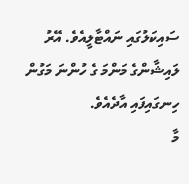ސައިކަލުގައި ނައްޓާލީއެވެ. އޭރު ލައިޝާންގެ މަންމަ ގެ ހުންނަ މަގުން ހިނގައިފައި އާދެއެވެ.
މާ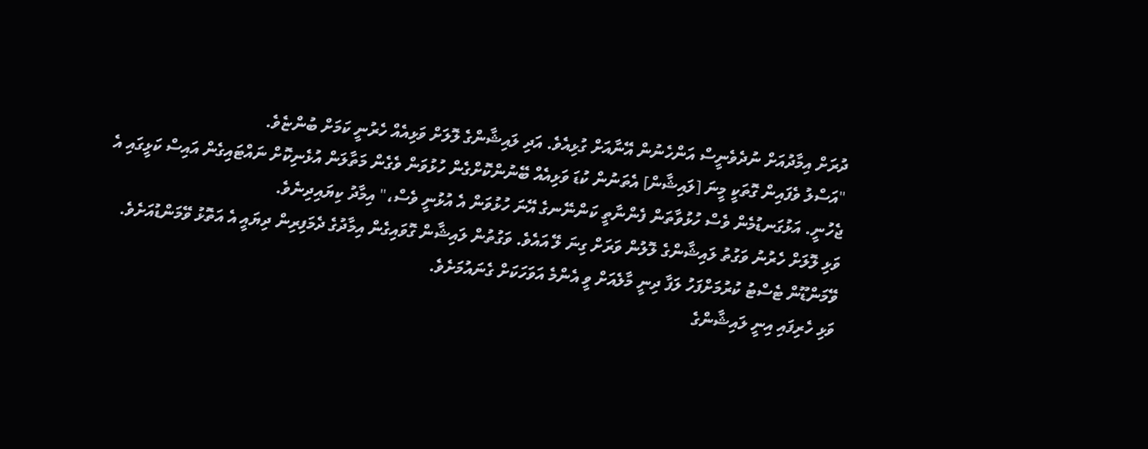ދުރަށް އިމާދުއަށް ނުދެވެނީސް އަންހެނުން އޭނާއަށް ގުޅިއެވެ. އަދި ލައިޝާންގެ ލޮލަށް ވަޅިއެއް ހެރުނީ ކަމަށް ބުންޏެވެ.
"އަސްލު ވެފައިން ގޮތަކީ މީނަ [ލައިޝާން] އެތަނުން ކުޑަ ވަޅިއެއް ބޭނުންކޮށްގެން ހުޅުވަން ވެގެން މަތާލަން އުޅެނިކޮށް ނައްޓައިގެން އައިސް ކަޅީގައި އެ ޖެހުނީ. އަޅުގަނޑުމެން ވެސް ހުޅުވާތަން ފެންނާތީ ކަންނޭނގެ އޭނަ ހުޅުވަން އެ އުޅުނީ ވެސް،" އިމާދު ކިޔައިދިނެވެ.
ވަޅި ލޮލަށް ހެރުނު ވަގުތު ލައިޝާންގެ ލޮލުން ވަރަށް ގިނަ ލޭ އައެވެ. ވަގުތުން ލައިޝާން ގޮވައިގެން އިމާދުގެ ދެމަފިރިން ދިޔައީ އެ އަތޮޅު ވޭމަންޑުއަށެވެ. ވޭމަންޑޫން ޓެސްޓު ކުރުމަށްފަހު ލަފާ ދިނީ މާލެއަށް ވީ އެންމެ އަވަހަކަށް ގެނައުމަށެވެ.
ވަޅި ހެރިފައި އިނީ ލައިޝާންގެ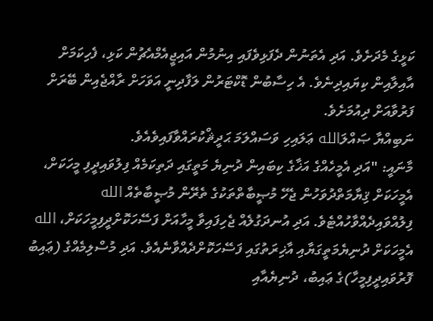ކަޅީގެ މެދަށެވެ. އަދި އެތަނުން ދެފަޅިވެފައި އިނުމުން އައިޖީއެމްއެޗުން ކަޅި، ފެހިކަމަށް އާއިލާއިން ކިޔައިދިނެވެ. އެ ހިސާބުން ޑޮކްޓަރުން ލަފާދިނީ އަވަހަށް ރާއްޖެއިން ބޭރަށް ފަރުވާއަށް ދިއުމަށެވެ.
ނަބިއްޔާ ޞައްލަالله ޢަލައިހި ވަސައްލަމަ ޙަދީޘްކުރައްވާފައިވެއެވެ.
މާނައީ: "އަދި އެމީހެއްގެ އަޚާގެ ކިބައިން ދުނިޔެ މަތީގައި ދަތިކަމެއް ފިލުވައިދީފި މީހަކަށް، އެމީހަކަށް ޤިޔާމަތްދުވަހުން ޖެހޭ މުޞީބާތްތަކުގެ ތެރޭން މުޞީބާތެއް الله ފިލުއްވައިދެއްވާހުއްޓެވެ. އަދި އުނދަގުލެއް ޖެހިފައިވާ މީހާއަށް ފަސޭހަކޮށްދީފިމީހަކަށް، الله އެމީހަކަށް ދުނިޔެމަތީގަޔާއި އާޚިރަތުގައި ފަސޭހަކޮށްދެއްވާނެއެވެ. އަދި މުސްލިމެއްގެ (ޢައިބު ފޮރުވައިދީފިމީހާ)ގެ ޢައިބު، ދުނިޔެއާއި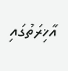އާޚިރަތުގައި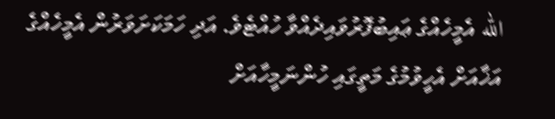الله އެމީހެއްގެ ޢައިބުފޮރުވައިދެއްވާ ހުއްޓެވެ. އަދި ހަމަކަށަވަރުން އެމީހެއްގެ އަޚާއަށް އެހީވުމުގެ މަތީގައި ހުންނަމީހާއަށް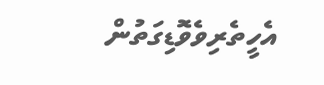އެހީތެރިވެވޮޑިގަތުން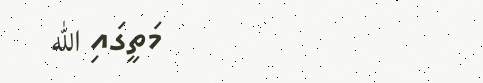މަތީގައި الله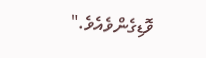ވޮޑިގެންވެއެވެ."